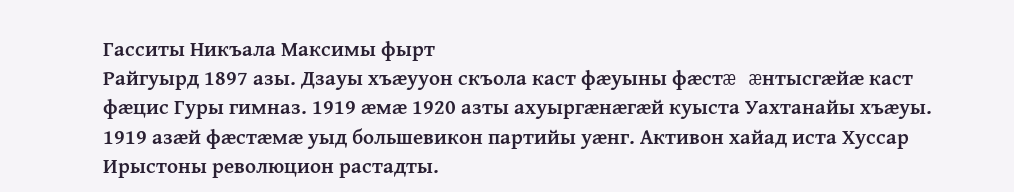Гасситы Никъала Максимы фырт
Райгуырд 1897 азы. Дзауы хъæууон скъола каст фæуыны фæстæ æнтысгæйæ каст фæцис Гуры гимназ. 1919 æмæ 1920 азты ахуыргæнæгæй куыста Уахтанайы хъæуы. 1919 азæй фæстæмæ уыд большевикон партийы уæнг. Активон хайад иста Хуссар Ирыстоны революцион растадты.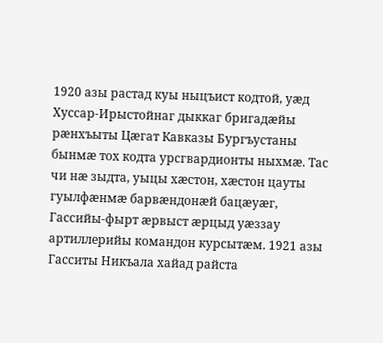1920 азы растад куы ныцъист кодтой, уæд Хуссар-Ирыстойнаг дыккаг бригадæйы рæнхъыты Цæгат Кавказы Бургъустаны бынмæ тох кодта урсгвардионты ныхмæ. Тас чи нæ зыдта, уыцы хæстон, хæстон цауты гуылфæнмæ барвæндонæй бацæуæг, Гассийы-фырт æрвыст æрцыд уæззау артиллерийы командон курсытæм. 1921 азы Гасситы Никъала хайад райста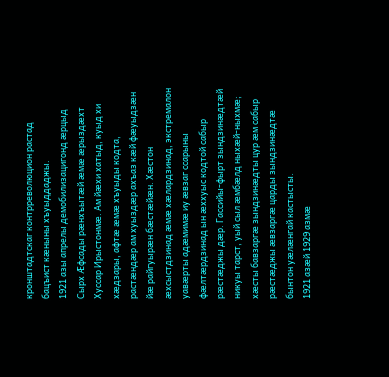кронштадтскаг контрреволюцион растад бацъист кæныны хъуыддаджы.
1921 азы апрелы демобилизацигонд æрцыд Сырх Æфсады рæнхъытæй æмæ æрыздæхт Хуссар Ирыстонмæ. Ам йæхи хатыд, куыд хи хæдзары, афтæ æмæ хъуыды кодта, растæндæр ам хуыздæр ахъаз кæй фæуыдзæн йæ райгуырæн бæстæйæн. Хæстон æхсыстдзинад æмæ хæлардзинад, экстремалон уавæрты адæмимæ иу æвзаг ссарыны фæлтæрдзинад ын æххуыс кодтой сабыр рæстæджы дæр. Гассийы-фырт зындзинæдтæй никуы тарст, уый сыл æмбæлд ныхæй-ныхмæ; хæсты бавзаргæ зындзинæдты цур æм сабыр рæстæджы æвзаргæ царды зындзинæдтæ бынтон уæлæнгай кастысты.
1921 азæй 1929 азмæ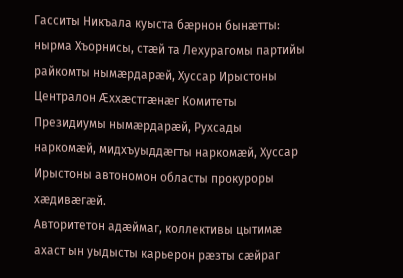Гасситы Никъала куыста бæрнон бынæтты: нырма Хъорнисы, стæй та Лехурагомы партийы райкомты нымæрдарæй, Хуссар Ирыстоны Централон Æххæстгæнæг Комитеты Президиумы нымæрдарæй, Рухсады наркомæй, мидхъуыддæгты наркомæй, Хуссар Ирыстоны автономон областы прокуроры хæдивæгæй.
Авторитетон адæймаг, коллективы цытимæ ахаст ын уыдысты карьерон рæзты сæйраг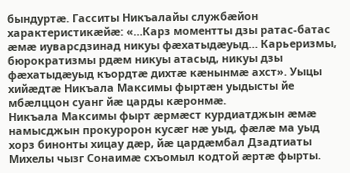бындуртæ. Гасситы Никъалайы службæйон характеристикæйæ: «…Карз моментты дзы ратас-батас æмæ иуварсдзинад никуы фæхатыдæуыд… Карьеризмы, бюрократизмы рдæм никуы атасыд, никуы дзы фæхатыдæуыд къордтæ дихтæ кæнынмæ ахст». Уыцы хийæдтæ Никъала Максимы фыртæн уыдысты йе мбæлццон суанг йæ царды кæронмæ.
Никъала Максимы фырт æрмæст курдиатджын æмæ намысджын прокуророн кусæг нæ уыд, фæлæ ма уыд хорз бинонты хицау дæр, йæ цардæмбал Дзадтиаты Михелы чызг Сонаимæ схъомыл кодтой æртæ фырты.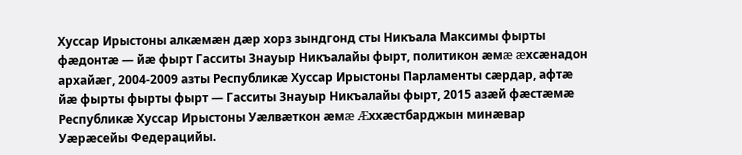Хуссар Ирыстоны алкæмæн дæр хорз зындгонд сты Никъала Максимы фырты фæдонтæ — йæ фырт Гасситы Знауыр Никъалайы фырт, политикон æмæ æхсæнадон архайæг, 2004-2009 азты Республикæ Хуссар Ирыстоны Парламенты сæрдар, афтæ йæ фырты фырты фырт — Гасситы Знауыр Никъалайы фырт, 2015 азæй фæстæмæ Республикæ Хуссар Ирыстоны Уæлвæткон æмæ Æххæстбарджын минæвар Уæрæсейы Федерацийы.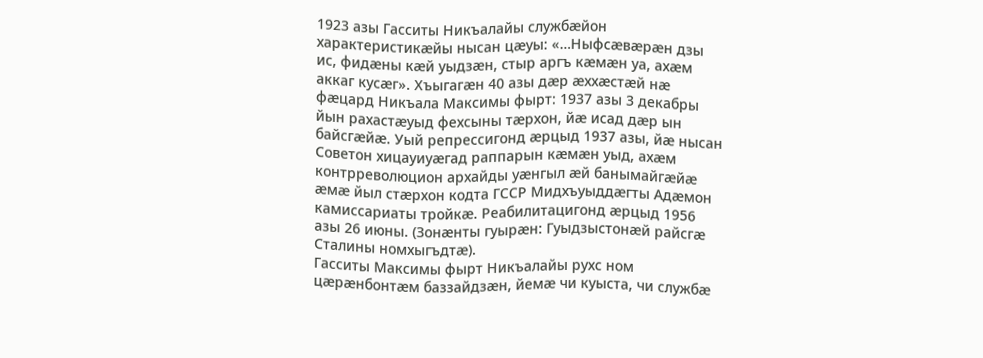1923 азы Гасситы Никъалайы службæйон характеристикæйы нысан цæуы: «…Ныфсæвæрæн дзы ис, фидæны кæй уыдзæн, стыр аргъ кæмæн уа, ахæм аккаг кусæг». Хъыгагæн 40 азы дæр æххæстæй нæ фæцард Никъала Максимы фырт: 1937 азы 3 декабры йын рахастæуыд фехсыны тæрхон, йæ исад дæр ын байсгæйæ. Уый репрессигонд æрцыд 1937 азы, йæ нысан Советон хицауиуæгад раппарын кæмæн уыд, ахæм контрреволюцион архайды уæнгыл æй банымайгæйæ æмæ йыл стæрхон кодта ГССР Мидхъуыддæгты Адæмон камиссариаты тройкæ. Реабилитацигонд æрцыд 1956 азы 26 июны. (Зонæнты гуырæн: Гуыдзыстонæй райсгæ Сталины номхыгъдтæ).
Гасситы Максимы фырт Никъалайы рухс ном цæрæнбонтæм баззайдзæн, йемæ чи куыста, чи службæ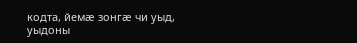кодта, йемæ зонгæ чи уыд, уыдоны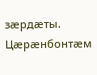зæрдæты. Цæрæнбонтæм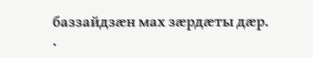баззайдзæн мах зæрдæты дæр.
.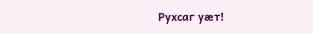Рухсаг уæт!